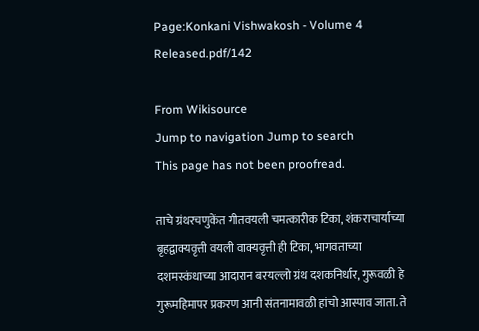Page:Konkani Vishwakosh - Volume 4 Released.pdf/142

From Wikisource
Jump to navigation Jump to search
This page has not been proofread.

ताचे ग्रंथरचणुकेंत गीतवयली चमत्कारीक टिका, शंकराचार्याच्या बृहद्वाक्यवृत्ती वयली वाक्यवृत्ती ही टिका, भागवताच्या दशमस्कंधाच्या आदारान बरयल्लो ग्रंथ दशकनिर्धार, गुरूवळी हे गुरूमहिमापर प्रकरण आनी संतनामावळी हांचो आस्पाव जाता. ते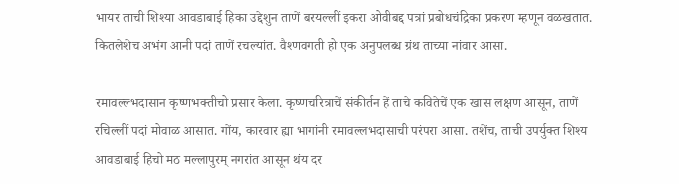भायर ताची शिश्या आवडाबाई हिका उद्देशुन ताणें बरयल्लीं इकरा ओवीबद्द पत्रां प्रबोधचंद्रिका प्रकरण म्हणून वळखतात. कितलेशेच अभंग आनी पदां ताणें रचल्यांत. वैश्णवगती हो एक अनुपलब्ध ग्रंथ ताच्या नांवार आसा.

रमावल्ल्भदासान कृष्णभक्तीचो प्रसार केला. कृष्णचरित्राचें संकीर्तन हें ताचे कवितेचें एक खास लक्षण आसून, ताणें रचिल्लीं पदां मोवाळ आसात. गोंय, कारवार ह्या भागांनी रमावल्लभदासाची परंपरा आसा. तशेंच, ताची उपर्युक्त शिश्य आवडाबाई हिचो मठ मल्लापुरम् नगरांत आसून थंय दर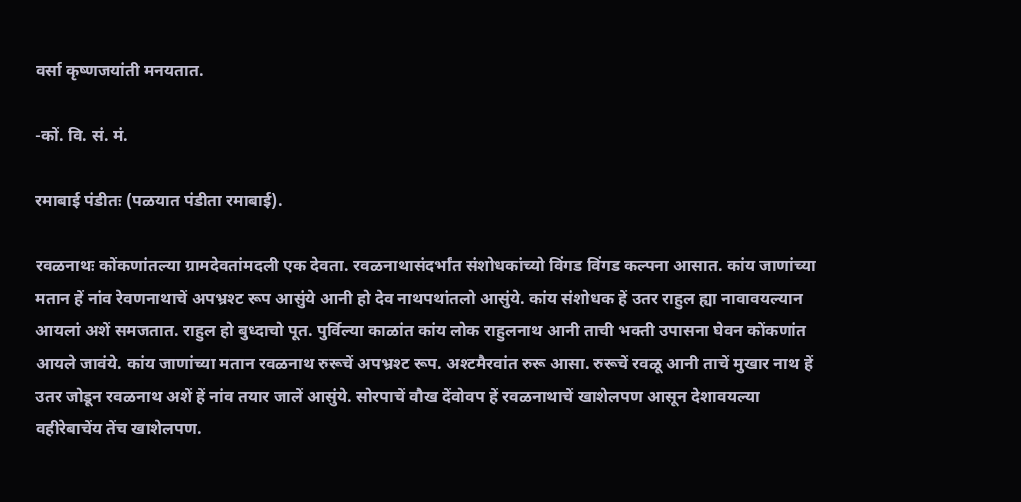वर्सा कृष्णजयांती मनयतात.

-कों. वि. सं. मं.

रमाबाई पंडीतः (पळयात पंडीता रमाबाई).

रवळनाथः कोंकणांतल्या ग्रामदेवतांमदली एक देवता. रवळनाथासंदर्भांत संशोधकांच्यो विंगड विंगड कल्पना आसात. कांय जाणांच्या मतान हें नांव रेवणनाथाचें अपभ्रश्ट रूप आसुंये आनी हो देव नाथपथांतलो आसुंये. कांय संशोधक हें उतर राहुल ह्या नावावयल्यान आयलां अशें समजतात. राहुल हो बुध्दाचो पूत. पुर्विल्या काळांत कांय लोक राहुलनाथ आनी ताची भक्ती उपासना घेवन कोंकणांत आयले जावंये. कांय जाणांच्या मतान रवळनाथ रुरूचें अपभ्रश्ट रूप. अश्टमैरवांत रुरू आसा. रुरूचें रवळू आनी ताचें मुखार नाथ हें उतर जोडून रवळनाथ अशें हें नांव तयार जालें आसुंये. सोरपाचें वौख देंवोवप हें रवळनाथाचें खाशेलपण आसून देशावयल्या वहीरेबाचेंय तेंच खाशेलपण.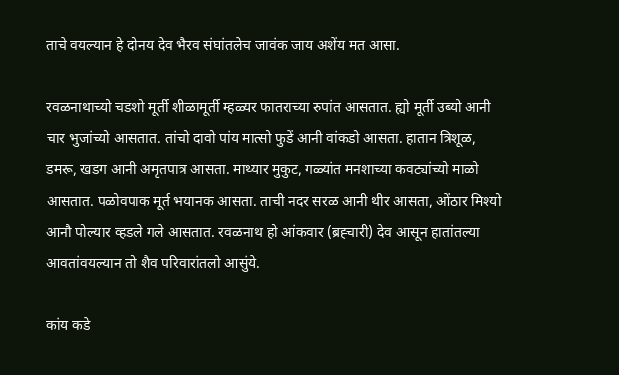ताचे वयल्यान हे दोनय देव भैरव संघांतलेच जावंक जाय अशेंय मत आसा.

रवळनाथाच्यो चडशो मूर्ती शीळामूर्ती म्हळ्यर फातराच्या रुपांत आसतात. ह्यो मूर्ती उब्यो आनी चार भुजांच्यो आसतात. तांचो दावो पांय मात्सो फुडें आनी वांकडो आसता. हातान त्रिशूळ, डमरू, खडग आनी अमृतपात्र आसता. माथ्यार मुकुट, गळ्यांत मनशाच्या कवट्यांच्यो माळो आसतात. पळोवपाक मूर्त भयानक आसता. ताची नदर सरळ आनी थीर आसता, ओंठार मिश्यो आनौ पोल्यार व्हडले गले आसतात. रवळनाथ हो आंकवार (ब्रह्चारी) देव आसून हातांतल्या आवतांवयल्यान तो शैव परिवारांतलो आसुंये.

कांय कडे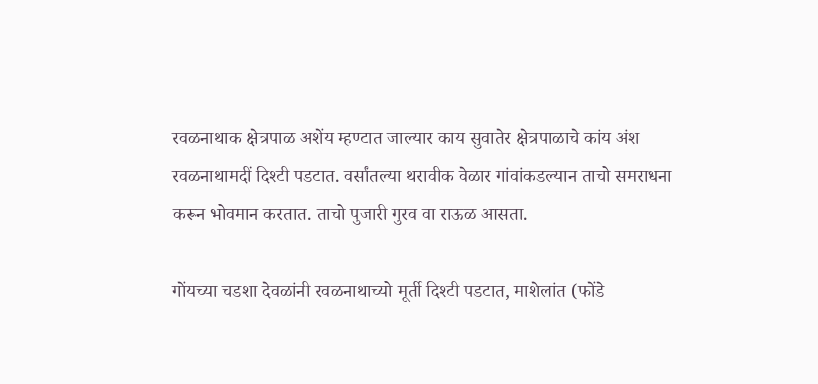रवळनाथाक क्षेत्रपाळ अशेंय म्हण्टात जाल्यार काय सुवातेर क्षेत्रपाळाचे कांय अंश रवळनाथामदीं दिश्टी पडटात. वर्सांतल्या थरावीक वेळार गांवांकडल्यान ताचो समराधना करून भोवमान करतात. ताचो पुजारी गुरव वा राऊळ आसता.

गोंयच्या चडशा देवळांनी रवळनाथाच्यो मूर्ती दिश्टी पडटात, माशेलांत (फोंडे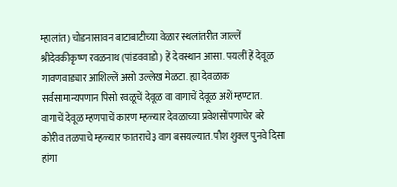म्हालांत) चोडनासावन बाटाबाटीच्या वेळार स्थलांतरीत जाल्लें श्रीदेवकीकृष्ण रवळनाथ (पांडववाडो) हें देवस्थान आसा. पयलीं हें देवूळ गावणवाड्यार आशिल्लें असो उल्लेख मेळटा. ह्या देवळाक सर्वसामान्यपणान पिसो रवळूचें देवूळ वा वागाचें देवूळ अशें म्हण्टात. वागाचें देवूळ म्हणपाचें कारण म्हळ्यार देवळाच्या प्रवेशसोंपणाचेर बरे कोरीव तळपाचे म्हळ्यार फातराचे३ वाग बसयल्यात. पौश शुक्ल पुनवे दिसा हांगा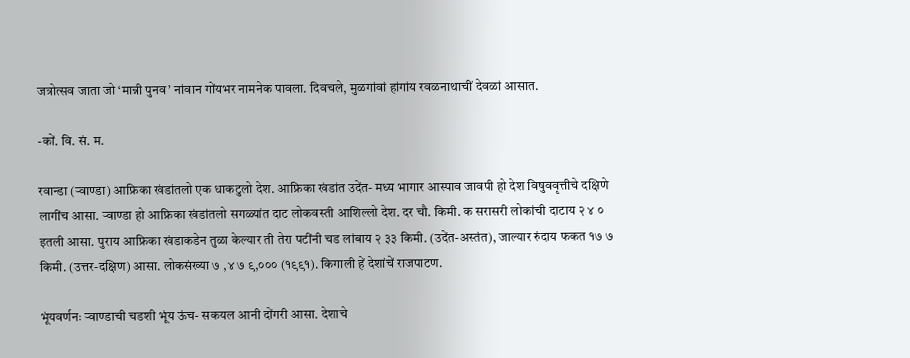जत्रोत्सव जाता जो ‘मान्नी पुनव’ नांवान गोंयभर नामनेक पावला. दिवचले, मुळगांवां हांगांय रवळनाथाचीं देवळां आसात.

-कों. वि. सं. म.

रवान्डा (ऱ्वाण्डा) आफ्रिका खंडांतलो एक धाकटुलो देश. आफ्रिका खंडांत उदेंत- मध्य भागार आस्पाव जावपी हो देश विषुववृत्तीचे दक्षिणे लागींच आसा. ऱ्वाण्डा हो आफ्रिका खंडांतलो सगळ्यांत दाट लोकवस्ती आशिल्लो देश. दर चौ. किमी. क सरासरी लोकांची दाटाय २ ४ ० इतली आसा. पुराय आफ्रिका खंडाकडेन तुळा केल्यार ती तेरा पटींनी चड लांबाय २ ३३ किमी. (उदेंत-अस्तंत), जाल्यार रुंदाय फकत १७ ७ किमी. (उत्तर-दक्षिण) आसा. लोकसंख्या ७ ,४ ७ ९,००० (१९९१). किगाली हें देशांचें राजपाटण.

भूंयवर्णनः ऱ्वाण्डाची चडशी भूंय ऊंच- सकयल आनी दोंगरी आसा. देशाचे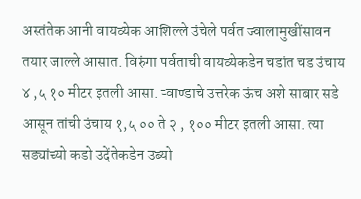अस्तंतेक आनी वायव्येक आशिल्ले उंचेले पर्वत ज्वालामुखींसावन तयार जाल्ले आसात. विरुंगा पर्वताची वायव्येकडेन चडांत चड उंचाय ४ ,५ १० मीटर इतली आसा. ऱ्वाण्डाचे उत्तरेक ऊंच अशे साबार सडे आसून तांची उंचाय १,५ ०० ते २ , १०० मीटर इतली आसा. त्या सड्यांच्यो कडो उदेंतेकडेन उब्यो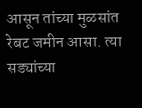आसून तांच्या मुळसांत रेबट जमीन आसा. त्या सड्यांच्या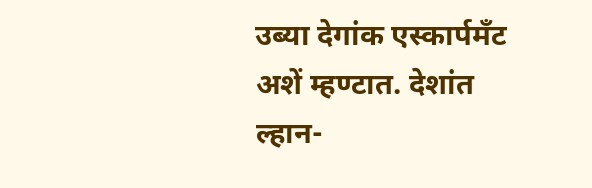उब्या देगांक एस्कार्पमँट अशें म्हण्टात. देशांत ल्हान-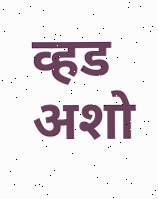व्हड अशो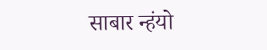साबार न्हंयो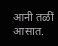आनी तळीं आसात.